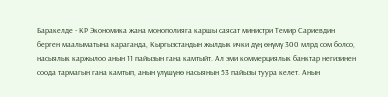Баракелде - КР Экономика жана монополияга каршы саясат министри Темир Сариевдин берген маалыматына караганда, Кыргызстандын жылдык ички дүң өнүмү 300 млрд сом болсо, насыялык каржылоо анын 11 пайызын гана камтыйт. Ал эми коммерциялык банктар негизинен соода тармагын гана камтып, анын үлүшүнө насыянын 53 пайызы туура келет. Анын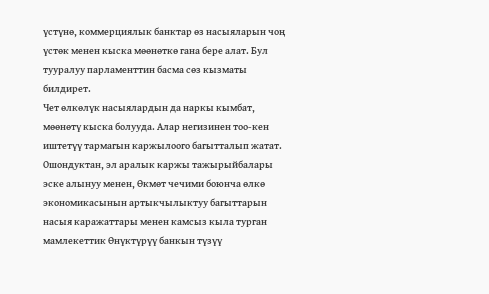үстүнө, коммерциялык банктар өз насыяларын чоң үстөк менен кыска мөөнөткө гана бере алат. Бул тууралуу парламенттин басма сөз кызматы билдирет.
Чет өлкөлүк насыялардын да наркы кымбат, мөөнөтү кыска болууда. Алар негизинен тоо-кен иштетүү тармагын каржылоого багытталып жатат. Ошондуктан, эл аралык каржы тажырыйбалары эске алынуу менен, Өкмөт чечими боюнча өлкө экономикасынын артыкчылыктуу багыттарын насыя каражаттары менен камсыз кыла турган мамлекеттик Өнүктүрүү банкын түзүү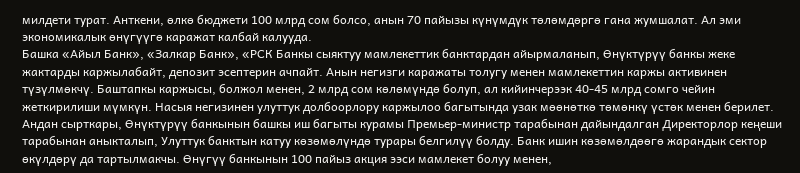милдети турат. Анткени, өлкө бюджети 100 млрд сом болсо, анын 70 пайызы күнүмдүк төлөмдөргө гана жумшалат. Ал эми экономикалык өнүгүүгө каражат калбай калууда.
Башка «Айыл Банк», «Залкар Банк», «РСК Банкы сыяктуу мамлекеттик банктардан айырмаланып, Өнүктүрүү банкы жеке жактарды каржылабайт, депозит эсептерин ачпайт. Анын негизги каражаты толугу менен мамлекеттин каржы активинен түзүлмөкчү. Баштапкы каржысы, болжол менен, 2 млрд сом көлөмүндө болуп, ал кийинчерээк 40-45 млрд сомго чейин жеткирилиши мүмкүн. Насыя негизинен улуттук долбоорлору каржылоо багытында узак мөөнөткө төмөнкү үстөк менен берилет.
Андан сырткары, Өнүктүрүү банкынын башкы иш багыты курамы Премьер-министр тарабынан дайындалган Директорлор кеңеши тарабынан аныкталып, Улуттук банктын катуу көзөмөлүндө турары белгилүү болду. Банк ишин көзөмөлдөөгө жарандык сектор өкүлдөрү да тартылмакчы. Өнүгүү банкынын 100 пайыз акция ээси мамлекет болуу менен,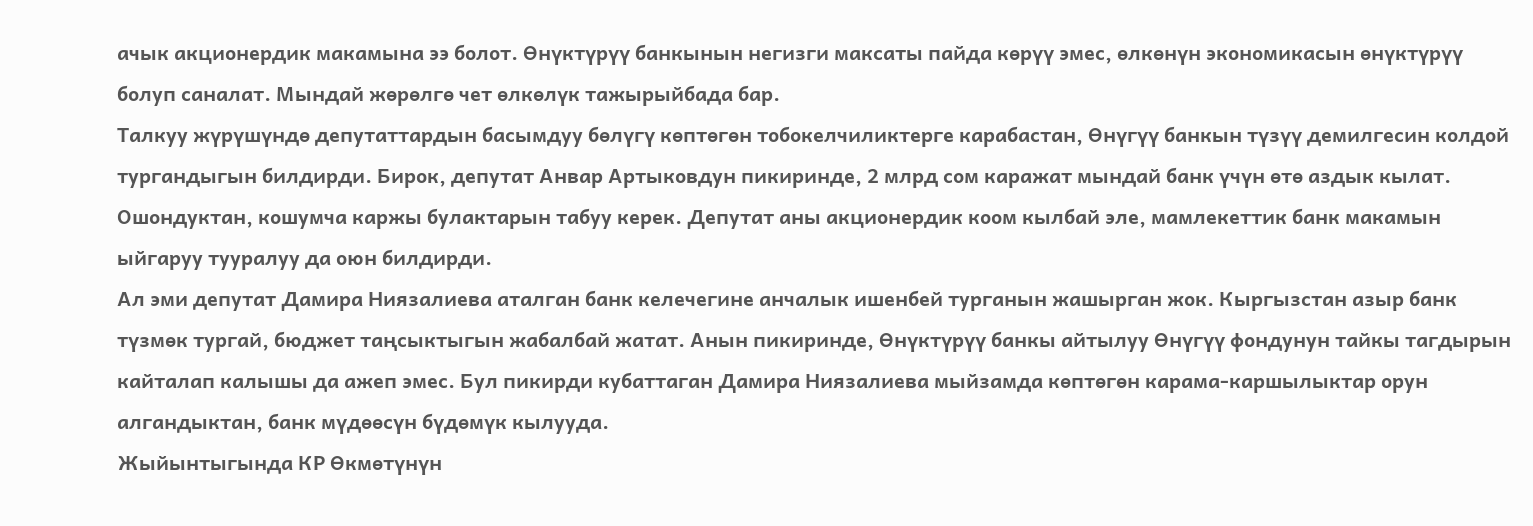ачык акционердик макамына ээ болот. Өнүктүрүү банкынын негизги максаты пайда көрүү эмес, өлкөнүн экономикасын өнүктүрүү болуп саналат. Мындай жөрөлгө чет өлкөлүк тажырыйбада бар.
Талкуу жүрүшүндө депутаттардын басымдуу бөлүгү көптөгөн тобокелчиликтерге карабастан, Өнүгүү банкын түзүү демилгесин колдой тургандыгын билдирди. Бирок, депутат Анвар Артыковдун пикиринде, 2 млрд сом каражат мындай банк үчүн өтө аздык кылат. Ошондуктан, кошумча каржы булактарын табуу керек. Депутат аны акционердик коом кылбай эле, мамлекеттик банк макамын ыйгаруу тууралуу да оюн билдирди.
Ал эми депутат Дамира Ниязалиева аталган банк келечегине анчалык ишенбей турганын жашырган жок. Кыргызстан азыр банк түзмөк тургай, бюджет таңсыктыгын жабалбай жатат. Анын пикиринде, Өнүктүрүү банкы айтылуу Өнүгүү фондунун тайкы тагдырын кайталап калышы да ажеп эмес. Бул пикирди кубаттаган Дамира Ниязалиева мыйзамда көптөгөн карама-каршылыктар орун алгандыктан, банк мүдөөсүн бүдөмүк кылууда.
Жыйынтыгында КР Өкмөтүнүн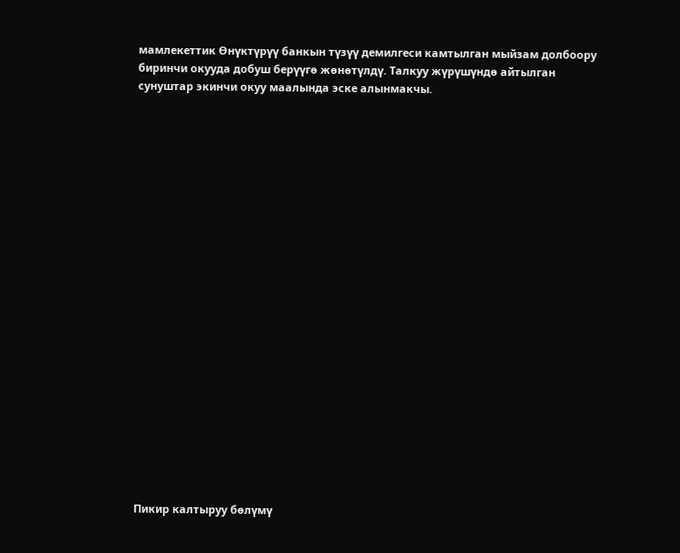мамлекеттик Өнүктүрүү банкын түзүү демилгеси камтылган мыйзам долбоору биринчи окууда добуш берүүгө жөнөтүлдү. Талкуу жүрүшүндө айтылган сунуштар экинчи окуу маалында эске алынмакчы.






















Пикир калтыруу бөлүмү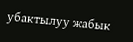убактылуу жабык